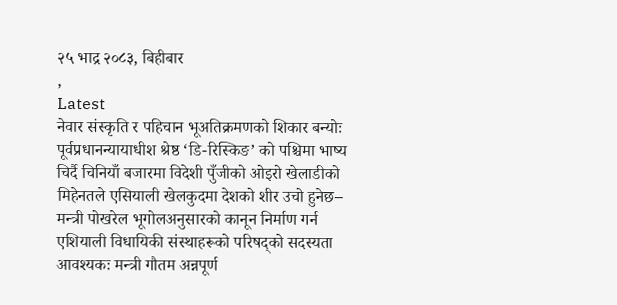२५ भाद्र २०८३, बिहीबार
,
Latest
नेवार संस्कृति र पहिचान भूअतिक्रमणको शिकार बन्योः पूर्वप्रधानन्यायाधीश श्रेष्ठ ‘डि-रिस्किङ’ को पश्चिमा भाष्य चिर्दै चिनियाँ बजारमा विदेशी पुँजीको ओइरो खेलाडीको मिहेनतले एसियाली खेलकुदमा देशको शीर उचो हुनेछ– मन्त्री पोखरेल भूगोलअनुसारको कानून निर्माण गर्न एशियाली विधायिकी संस्थाहरूको परिषद्को सदस्यता आवश्यकः मन्त्री गौतम अन्नपूर्ण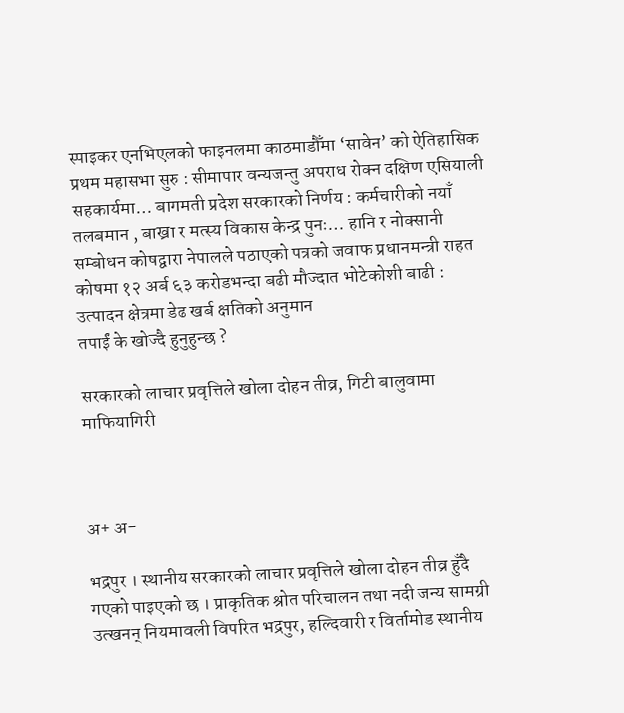स्पाइकर एनभिएलको फाइनलमा काठमाडौँमा ‘सावेन’ को ऐतिहासिक प्रथम महासभा सुरु : सीमापार वन्यजन्तु अपराध रोक्न दक्षिण एसियाली सहकार्यमा… बागमती प्रदेश सरकारको निर्णय : कर्मचारीको नयाँ तलबमान , बाख्रा र मत्स्य विकास केन्द्र पुनः… हानि र नोक्सानी सम्बोधन कोषद्वारा नेपालले पठाएको पत्रको जवाफ प्रधानमन्त्री राहत कोषमा १२ अर्ब ६३ करोडभन्दा बढी मौज्दात भोटेकोशी बाढी : उत्पादन क्षेत्रमा डेढ खर्ब क्षतिको अनुमान
तपाईं के खोज्दै हुनुहुन्छ ?

सरकारको लाचार प्रवृत्तिले खोला दोहन तीव्र, गिटी बालुवामा माफियागिरी



अ+ अ-

भद्रपुर । स्थानीय सरकारको लाचार प्रवृत्तिले खोला दोहन तीव्र हुँदै गएको पाइएको छ । प्राकृतिक श्रोत परिचालन तथा नदी जन्य सामग्री उत्खनन् नियमावली विपरित भद्रपुर, हल्दिवारी र विर्तामोड स्थानीय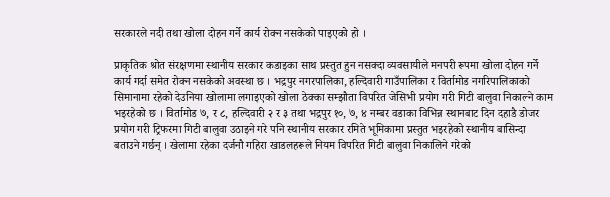सरकारले नदी तथा खोला दोहन गर्ने कार्य रोक्न नसकेको पाइएको हो ।

प्राकृतिक श्रोत संरक्षणमा स्थानीय सरकार कडाइका साथ प्रस्तुत हुन नसक्दा व्यवसायीले मनपरी रूपमा खोला दोहन गर्ने कार्य गर्दा समेत रोक्न नसकेको अवस्था छ । भद्रपुर नगरपालिका, हल्दिवारी गाउँपालिका र विर्तामोड नगरिपालिकाको सिमानामा रहेको देउनिया खोलामा लगाइएको खोला ठेक्का सम्झौता विपरित जेसिभी प्रयोग गरी गिटी बालुवा निकाल्ने काम भइरहेको छ । विर्तामोड ७, र ८, हल्दिवारी २ र ३ तथा भद्रपुर १०, ७, ४ नम्बर वडाका विभिन्न स्थानबाट दिन दहाडै डोजर प्रयोग गरी ट्रिफरमा गिटी बालुवा उठाइने गरे पनि स्थानीय सरकार रमिते भूमिकामा प्रस्तुत भइरहेको स्थानीय बासिन्दा बताउने गर्छन् । खेलामा रहेका दर्जनौ गहिरा खाडलहरूले नियम विपरित गिटी बालुवा निकालिने गरेको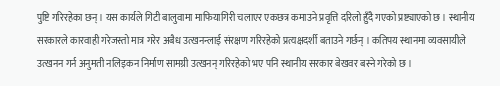पुष्टि गरिरहेका छन् । यस कार्यले गिटी बालुवामा माफियागिरी चलाएर एकछत्र कमाउने प्रवृत्ति दरिलो हुँदै गएको प्रष्ट्याएको छ । स्थानीय सरकारले कारवाही गरेजस्तो मात्र गरेर अबैध उत्खनन्लाई संरक्षण गरिरहेको प्रत्यक्षदर्शी बताउने गर्छन् । कतिपय स्थानमा व्यवसायीले उत्खनन गर्न अनुमती नलिइकन निर्माण सामग्री उत्खनन् गरिरहेको भए पनि स्थानीय सरकार बेखवर बस्ने गरेको छ ।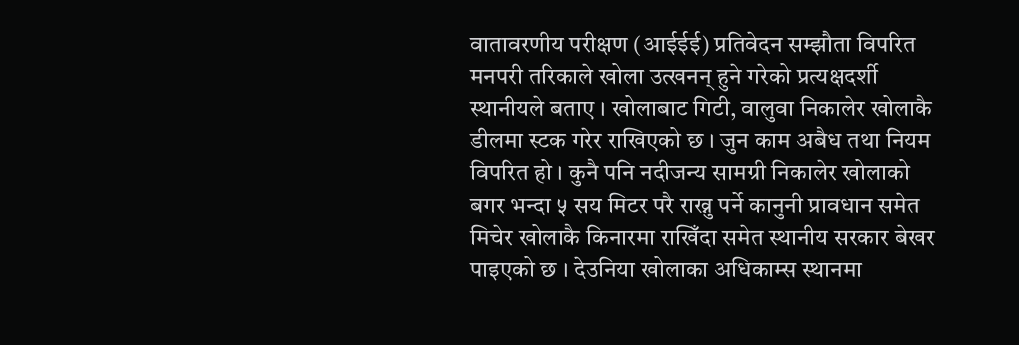वातावरणीय परीक्षण (आईईई) प्रतिवेदन सम्झौता विपरित मनपरी तरिकाले खोला उत्खनन् हुने गरेको प्रत्यक्षदर्शी स्थानीयले बताए । खोलाबाट गिटी, वालुवा निकालेर खोलाकै डीलमा स्टक गरेर राखिएको छ । जुन काम अबैध तथा नियम विपरित हो । कुनै पनि नदीजन्य सामग्री निकालेर खोलाको बगर भन्दा ५ सय मिटर परै राख्नु पर्ने कानुनी प्रावधान समेत मिचेर खोलाकै किनारमा राखिँदा समेत स्थानीय सरकार बेखर पाइएको छ । देउनिया खोलाका अधिकाम्स स्थानमा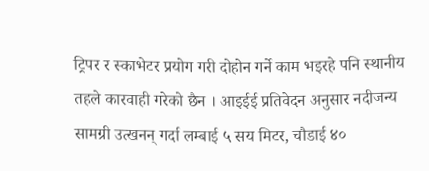ट्रिपर र स्काभेटर प्रयोग गरी दोहोन गर्ने काम भइरहे पनि स्थानीय तहले कारवाही गरेको छैन । आइईई प्रतिवेदन अनुसार नदीजन्य सामग्री उत्खनन् गर्दा लम्बाई ५ सय मिटर, चौडाई ४०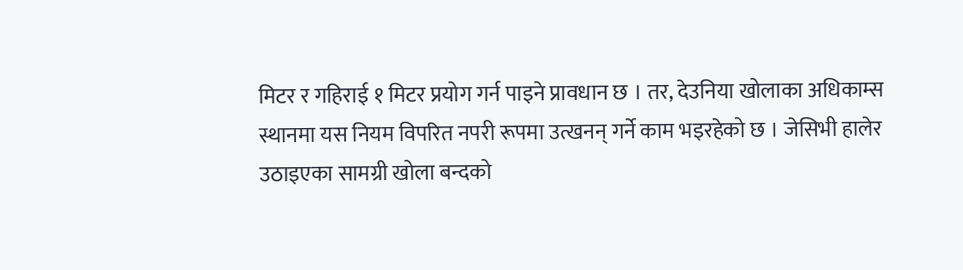मिटर र गहिराई १ मिटर प्रयोग गर्न पाइने प्रावधान छ । तर, देउनिया खोलाका अधिकाम्स स्थानमा यस नियम विपरित नपरी रूपमा उत्खनन् गर्ने काम भइरहेको छ । जेसिभी हालेर उठाइएका सामग्री खोला बन्दको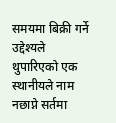समयमा बिक्री गर्ने उद्देश्यले थुपारिएको एक स्थानीयले नाम नछाप्ने सर्तमा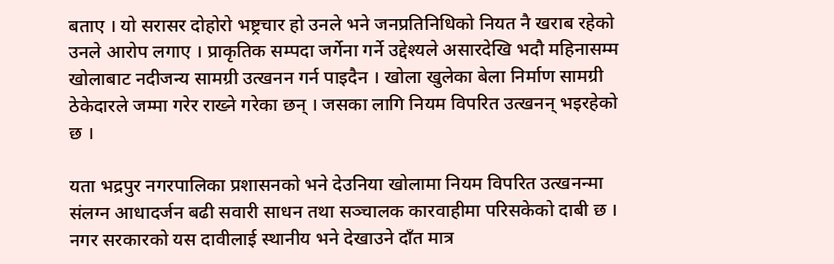बताए । यो सरासर दोहोरो भष्ट्रचार हो उनले भने जनप्रतिनिधिको नियत नै खराब रहेको उनले आरोप लगाए । प्राकृतिक सम्पदा जर्गेना गर्ने उद्देश्यले असारदेखि भदौ महिनासम्म खोलाबाट नदीजन्य सामग्री उत्खनन गर्न पाइदैन । खोला खुलेका बेला निर्माण सामग्री ठेकेदारले जम्मा गरेर राख्ने गरेका छन् । जसका लागि नियम विपरित उत्खनन् भइरहेको छ ।

यता भद्रपुर नगरपालिका प्रशासनको भने देउनिया खोलामा नियम विपरित उत्खनन्मा संलग्न आधादर्जन बढी सवारी साधन तथा सञ्चालक कारवाहीमा परिसकेको दाबी छ । नगर सरकारको यस दावीलाई स्थानीय भने देखाउने दाँत मात्र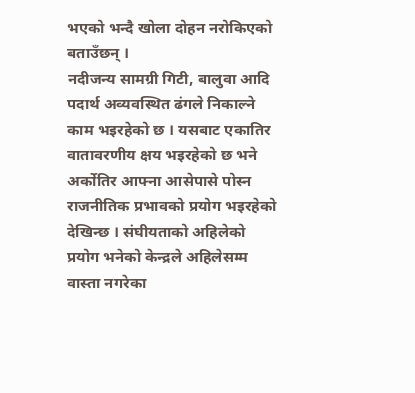भएको भन्दै खोला दोहन नरोकिएको बताउँछन् ।
नदीजन्य सामग्री गिटी, बालुवा आदि पदार्थ अव्यवस्थित ढंगले निकाल्ने काम भइरहेको छ । यसबाट एकातिर वातावरणीय क्षय भइरहेको छ भने अर्कोतिर आफ्ना आसेपासे पोस्न राजनीतिक प्रभावको प्रयोग भइरहेको देखिन्छ । संघीयताको अहिलेको प्रयोग भनेको केन्द्रले अहिलेसम्म वास्ता नगरेका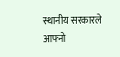स्थानीय सरकारले आफ्नो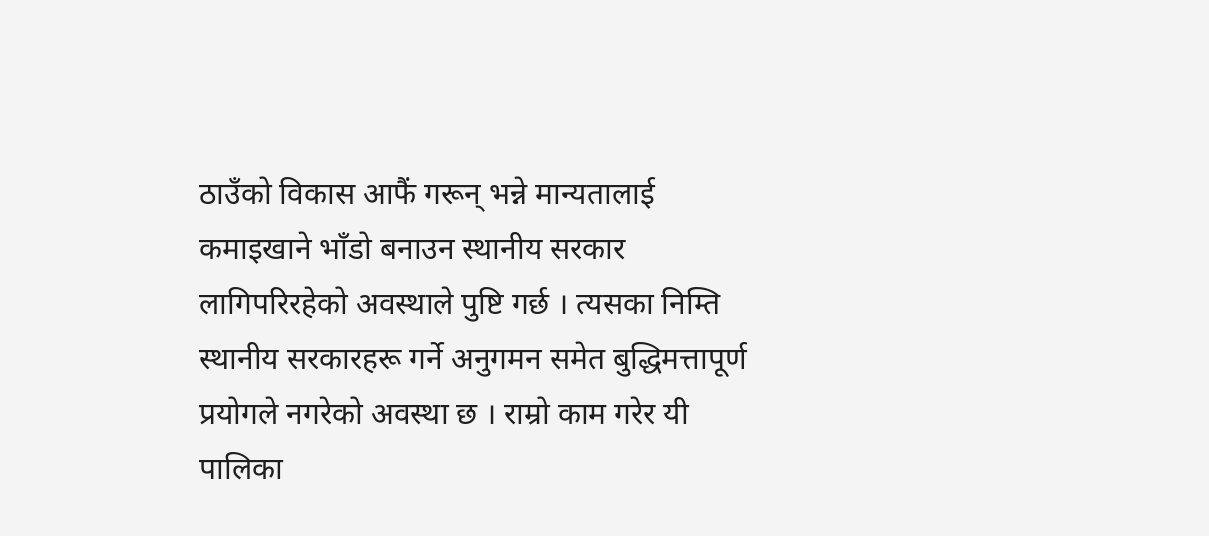ठाउँको विकास आफैं गरून् भन्ने मान्यतालाई कमाइखाने भाँडो बनाउन स्थानीय सरकार लागिपरिरहेको अवस्थाले पुष्टि गर्छ । त्यसका निम्ति स्थानीय सरकारहरू गर्ने अनुगमन समेत बुद्धिमत्तापूर्ण प्रयोगले नगरेको अवस्था छ । राम्रो काम गरेर यी पालिका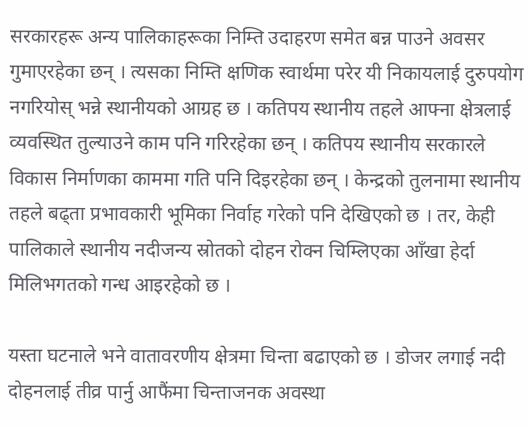सरकारहरू अन्य पालिकाहरूका निम्ति उदाहरण समेत बन्न पाउने अवसर गुमाएरहेका छन् । त्यसका निम्ति क्षणिक स्वार्थमा परेर यी निकायलाई दुरुपयोग नगरियोस् भन्ने स्थानीयको आग्रह छ । कतिपय स्थानीय तहले आफ्ना क्षेत्रलाई व्यवस्थित तुल्याउने काम पनि गरिरहेका छन् । कतिपय स्थानीय सरकारले विकास निर्माणका काममा गति पनि दिइरहेका छन् । केन्द्रको तुलनामा स्थानीय तहले बढ्ता प्रभावकारी भूमिका निर्वाह गरेको पनि देखिएको छ । तर, केही पालिकाले स्थानीय नदीजन्य स्रोतको दोहन रोक्न चिम्लिएका आँखा हेर्दा मिलिभगतको गन्ध आइरहेको छ ।

यस्ता घटनाले भने वातावरणीय क्षेत्रमा चिन्ता बढाएको छ । डोजर लगाई नदी दोहनलाई तीव्र पार्नु आफैंमा चिन्ताजनक अवस्था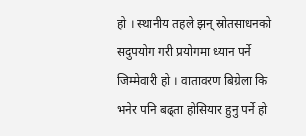हो । स्थानीय तहले झन् स्रोतसाधनको सदुपयोग गरी प्रयोगमा ध्यान पर्ने जिम्मेवारी हो । वातावरण बिग्रेला कि भनेर पनि बढ्ता होसियार हुनु पर्ने हो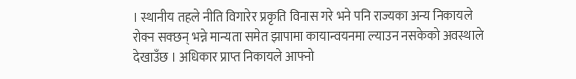। स्थानीय तहले नीति विगारेर प्रकृति विनास गरे भने पनि राज्यका अन्य निकायले रोक्न सक्छन् भन्ने मान्यता समेत झापामा कायान्वयनमा ल्याउन नसकेको अवस्थाले देखाउँछ । अधिकार प्राप्त निकायले आफ्नो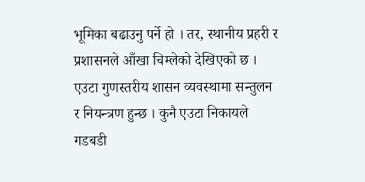भूमिका बढाउनु पर्ने हो । तर, स्थानीय प्रहरी र प्रशासनले आँखा चिम्लेको देखिएको छ । एउटा गुणस्तरीय शासन व्यवस्थामा सन्तुलन र नियन्त्रण हुन्छ । कुनै एउटा निकायले गडबडी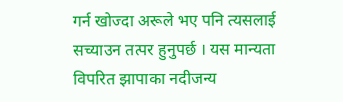गर्न खोज्दा अरूले भए पनि त्यसलाई सच्याउन तत्पर हुनुपर्छ । यस मान्यता विपरित झापाका नदीजन्य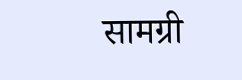सामग्री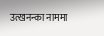उत्खनन्का नाममा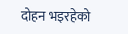दोहन भइरहेको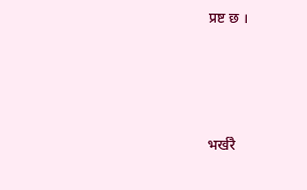प्रष्ट छ ।




भर्खरै